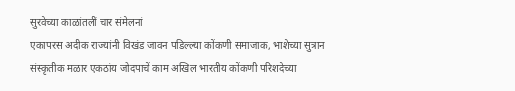सुरवेच्या काळांतलीं चार संमेलनां
एकापरस अदीक राज्यांनी विखंड जावन पडिल्ल्या कोंकणी समाजाक, भाशेच्या सुत्रान संस्कृतीक मळार एकठांय जोदपाचें काम अखिल भारतीय कोंकणी परिशदेच्या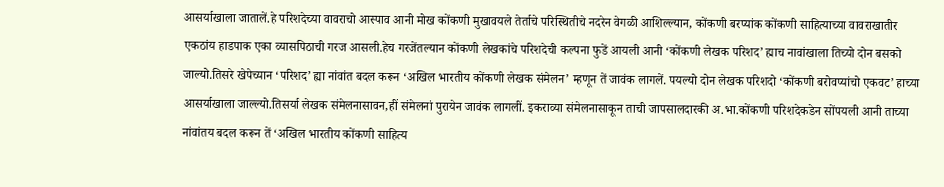आसर्याखाला जातालें.हे परिशदेच्या वावराचो आस्पाव आनी मोख कोंकणी मुखावयले तेर्ताचे परिस्थितीचे नदरेन वेगळी आशिल्ल्यान, कोंकणी बरप्यांक कोंकणी साहित्याच्या वावराखातीर एकठांय हाडपाक एका व्यासपिठाची गरज आसली.हेच गरजेंतल्यान कोंकणी लेखकांचे परिशदेची कल्पना फुडें आयली आनी ‘कोंकणी लेखक परिशद’ ह्माच नावांखाला तिच्यो दोन बसको जाल्यो.तिसरे खेपेच्यान ‘परिशद’ ह्या नांवांत बदल करून ‘अखिल भारतीय कोंकणी लेखक संमेलन’ म्हणून तें जावंक लागलें. पयल्यो दोन लेखक परिशदो ‘कोंकणी बरोवप्यांचो एकवट’ हाच्या आसर्याखाला जाल्ल्यो.तिसर्या लेखक संमेलनासावन,हीं संमेलनां पुरायेन जावंक लागलीं. इकराव्या संमेलनासाकून ताची जापसालदारकी अ.भा.कोंकणी परिशदेकडेन सोंपयली आनी ताच्या नांवांतय बदल करून तें ‘अखिल भारतीय कोंकणी साहित्य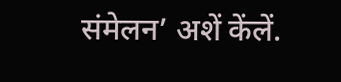संमेलन’ अशें केंलें.